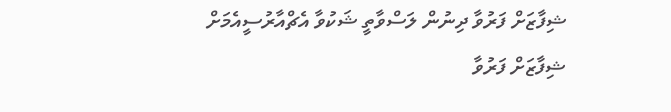ޝިފާޒަށް ފަރުވާ ދިނުން ލަސްވާތީ ޝަކުވާ އެޗްއާރުސީއެމަށް
ޝިފާޒަށް ފަރުވާ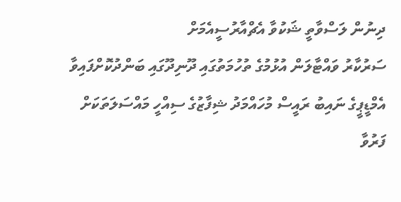ދިނުން ލަސްވާތީ ޝަކުވާ އެޗްއާރުސީއެމަށް
ސަރުކާރު ވައްޓާލަން އުޅުމުގެ ތުހުމަތުގައި ދޫނިދޫގައި ބަންދުކޮށްފައިވާ އެމްޑީޕީގެ ނައިބު ރައީސް މުހައްމަދު ޝިފާޒުގެ ސިއްހީ މައްސަލަތަކަށް ފަރުވާ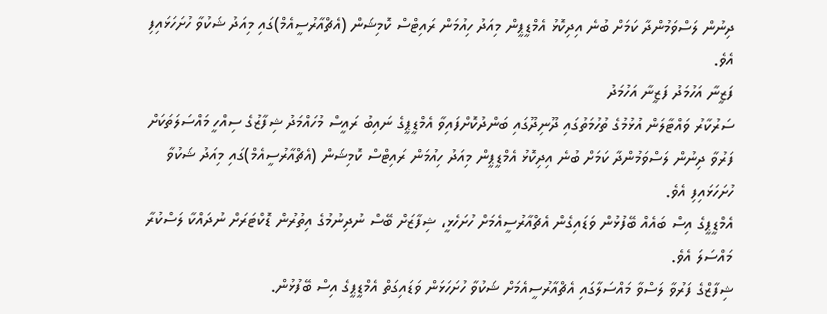ދިނުން ލަސްވަމުންދާ ކަމަށް ބުނެ އިދިކޮޅު އެމްޑީޕީން މިއަދު ހިއުމަން ރައިޓްސް ކޮމިޝަން (އެޗްއާރުސީއެމް)ގައި މިއަދު ޝަކުވާ ހުށަހަޅައިފި އެވެ.
ފަޒީނާ އަހުމަދު ފަޒީނާ އަހުމަދު
ސަރުކާރު ވައްޓާލަން އުޅުމުގެ ތުހުމަތުގައި ދޫނިދޫގައި ބަންދުކޮށްފައިވާ އެމްޑީޕީގެ ނައިބު ރައީސް މުހައްމަދު ޝިފާޒުގެ ސިއްހީ މައްސަލަތަކަށް ފަރުވާ ދިނުން ލަސްވަމުންދާ ކަމަށް ބުނެ އިދިކޮޅު އެމްޑީޕީން މިއަދު ހިއުމަން ރައިޓްސް ކޮމިޝަން (އެޗްއާރުސީއެމް)ގައި މިއަދު ޝަކުވާ ހުށަހަޅައިފި އެވެ.
އެމްޑީޕީގެ އިސް ބައެއް ބޭފުޅުން ވަޑައިގެން އެޗްއާރުސީއެމަށް ހުށަހެޅީ، ޝިފާޒަށް ބޭސް ނުދިނުމުގެ އިތުރުން ޑޮކްޓަރަށް ނުދައްކާ ލަސްކުރާ މައްސަލަ އެވެ.
ޝިފާޒްގެ ފަރުވާ ލަސްވާ މައްސަލާގައި އެޗްއާރުސީއެމަށް ޝަކުވާ ހުށަހަޅަން ވަޑައިގަތް އެމްޑީޕީގެ އިސް ބޭފުޅުން.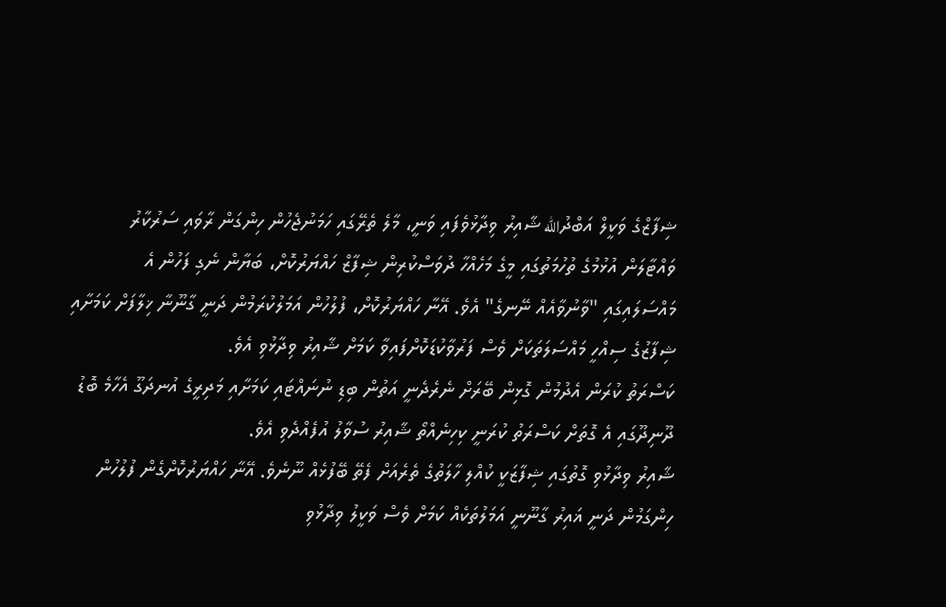ޝިފާޒްގެ ވަކީލް އަބްދުالله ޝާއިރު ވިދާޅުވެފައި ވަނީ، މާލެ ތެރޭގައި ހަމަނުޖެހުން ހިންގަން ރާވައި ސަރުކާރު ވައްޓާލަން އުޅުމުގެ ތުހުމަތުގައި މީގެ މަހެއްހާ ދުވަސްކުރިން ޝިފާޒް ހައްޔަރުކޮށް، ބަޔާން ނެގި ފަހުން އެ މައްސަލައިގައި "ވާނުވާއެއް ނޭނގެ" އެވެ. އޭނާ ހައްޔަރުކޮށް، ފުލުހުން އަމަލުކުރަމުން ދަނީ ގާނޫނާ ޚިލާފަށް ކަމަށާއި ޝިފާޒުގެ ސިއްހީ މައްސަލަތަކަށް ވެސް ފަރުވާކުޑަކޮށްފައިވާ ކަމަށް ޝާއިރު ވިދާޅުވި އެވެ.
ކަސްރަތު ކުރަން އެދުމުން ގޮޅިން ބޭރަށް ނެރެދެނީ އަތުން ބިޑި ނުނައްޓައި ކަމަށާއި މަދިރީގެ އުނދަގޫ އެހާމެ ބޮޑު ދޫނިދޫގައި އެ ގޮތަށް ކަސްރަތު ކުރަނީ ކިހިނެއްތޯ ޝާއިރު ސުވާލު އުފެއްދެވި އެވެ.
ޝާއިރު ވިދާޅުވި ގޮތުގައި ޝިފާޒަކީ ކުއްލި ހާލަތުގެ ތެރެއަށް ފެތޭ ބޭފުޅެއް ނޫނެވެ. އޭނާ ހައްޔަރުކޮށްގެން ފުލުހުން ހިންގަމުން ދަނީ ޣައިރު ގާނޫނީ އަމަލުތަކެއް ކަމަށް ވެސް ވަކީލު ވިދާޅުވި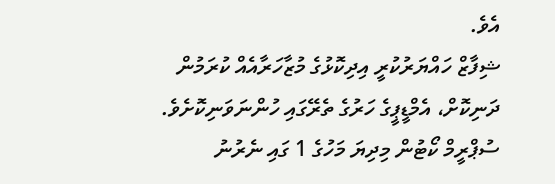އެވެ.
ޝިފާޒް ހައްޔަރުކުރީ އިދިކޮޅުގެ މުޒާހަރާއެއް ކުރަމުން ދަނިކޮށް، އެމްޑީޕީގެ ހަރުގެ ތެރޭގައި ހުންނަވަނިކޮށެވެ.
ސުޕްރީމް ކޯޓުން މިދިޔަ މަހުގެ 1 ގައި ނެރުނު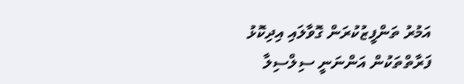އަމުރު ތަންފީޒުކުރަން ގޮވާލައި އިދިކޮޅު ފަރާތްތަކުން އަންނަނީ ސިލްސިލާ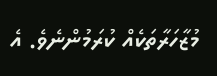މުޒާހަރާތަކެއް ކުރަމުންނެވެ. އެ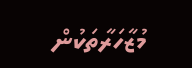މުޒާހަރާތަކުން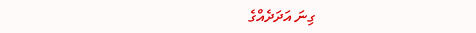ގިނަ އަދަދެއްގެ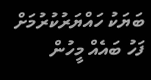ބަޔަކު ހައްޔަރުކުރުމަށް ފަހު ބައެއް މީހުން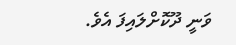ވަނީ ދޫކޮށްލައިފަ އެވެ.